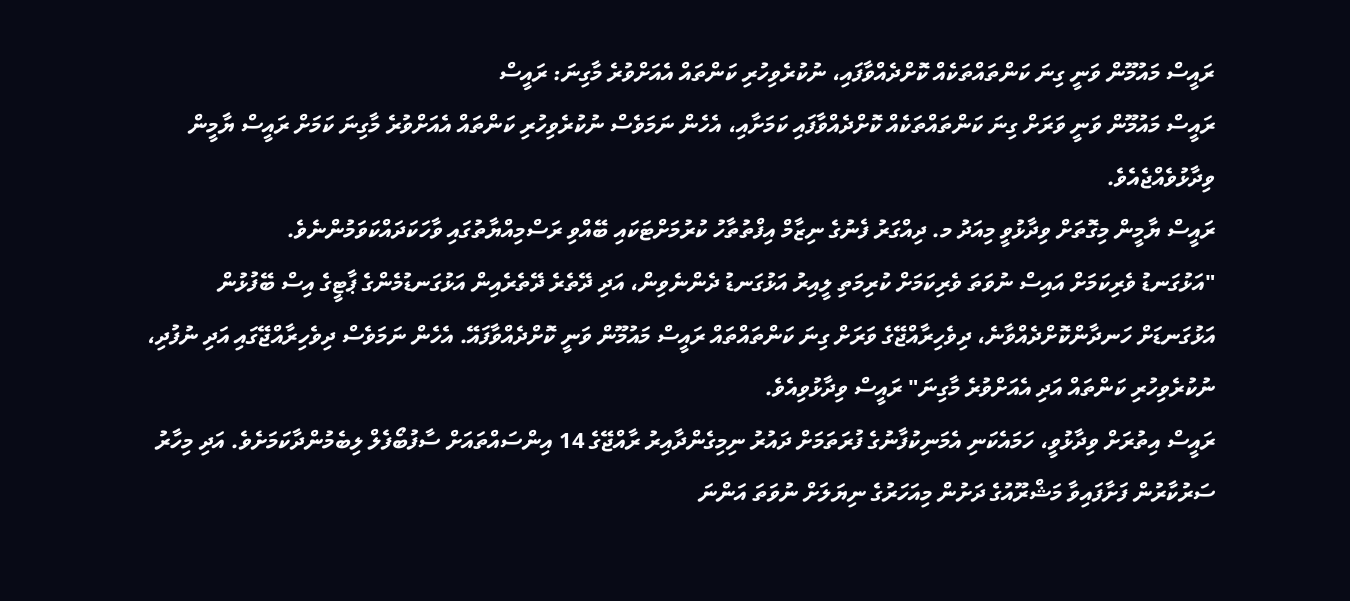ރައީސް މައުމޫން ވަނީ ގިނަ ކަންތައްތަކެއް ކޮށްދެއްވާފައި، ނުކުރެވިހުރި ކަންތައް އެއަށްވުރެ މާގިނަ: ރައީސް
ރައީސް މައުމޫން ވަނީ ވަރަށް ގިނަ ކަންތައްތަކެއް ކޮށްދެއްވާފައި ކަމަށާއި، އެހެން ނަމަވެސް ނުކުރެވިހުރި ކަންތައް އެއަށްވުރެ މާގިނަ ކަމަށް ރައީސް ޔާމީން ވިދާޅުވެއްޖެއެވެ.
ރައީސް ޔާމީން މިގޮތަށް ވިދާޅުވީ މިއަދު މ. ދިއްގަރު ފެނުގެ ނިޒާމް އިފްތުތާހު ކުރުމަށްޓަކައި ބޭއްވި ރަސްމިއްޔާތުގައި ވާހަކަދައްކަވަމުންނެވެ.
"އަޅުގަނޑު ވެރިކަމަށް އައިސް ނުވަތަ ވެރިކަމަށް ކުރިމަތި ލީއިރު އަޅުގަނޑު ދެންނެވިން، އަދި ދޭތެރެ ދޭތެރެއިން އަޅުގަނޑުމެންގެ ޕާޓީގެ އިސް ބޭފުޅުން އަޅުގަނޑަށް ހަނދާންކޮށްދެއްވާނެ، ދިވެހިރާއްޖޭގެ ވަރަށް ގިނަ ކަންތައްތައް ރައީސް މައުމޫން ވަނީ ކޮށްދެއްވާފައޭ. އެހެން ނަމަވެސް ދިވެހިރާއްޖޭގައި އަދި ނުފުދި، ނުކުރެވިހުރި ކަންތައް އަދި އެއަށްވުރެ މާގިނަ" ރައީސް ވިދާޅުވިއެވެ.
ރައީސް އިތުރަށް ވިދާޅުވީ، ހަމައެކަނި އެމަނިކުފާނުގެ ފުރަތަމަށް ދައުރު ނިމިގެންދާއިރު ރާއްޖޭގެ 14 އިންސައްތައަށް ސާފުބޯފެލް ލިބެމުންދާކަމަށެވެ. އަދި މިހާރު ސަރުކާރުން ފަށާފައިވާ މަޝްރޫއުގެ ދަށުން މިއަހަރުގެ ނިޔަލަށް ނުވަތަ އަންނަ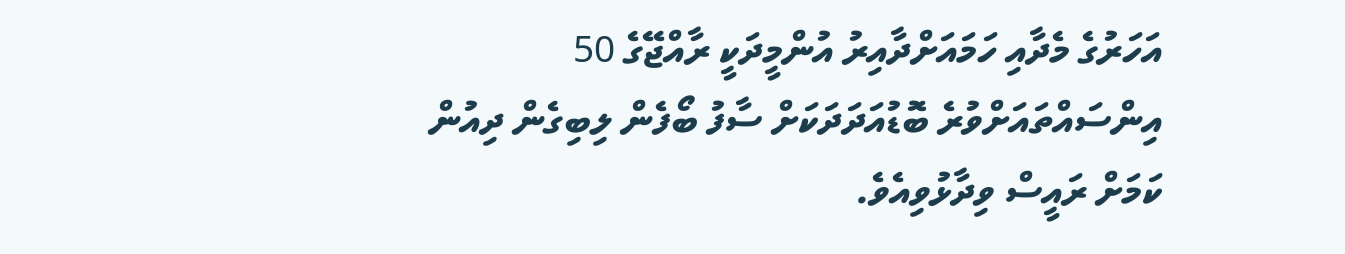އަހަރުގެ މެދާއި ހަމައަށްދާއިރު އުންމީދަކީ ރާއްޖޭގެ 50 އިންސައްތައަށްވުރެ ބޮޑުއަދަދަކަށް ސާފު ބޯފެން ލިބިގެން ދިއުން ކަމަށް ރައީސް ވިދާޅުވިއެވެ.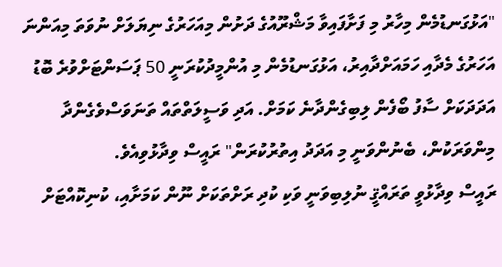"އަޅުގަނޑުމެން މިހާރު މި ފަށާފައިވާ މަޝްރޫއުގެ ދަށުން މިއަހަރުގެ ނިޔަލަށް ނުވަތަ މިއަންނަ އަހަރުގެ މެދާއި ހަމައަށްދާއިރު، އަޅުގަނޑުމެން މި އުންމީދުކުރަނީ 50 ޕަސަންޓަށްވުރެ ބޮޑު އަދަދަކަށް ސާފު ބޯފެން ލިބިގެންދާނެ ކަމަށް. އަދި ވަސީލަތްތައް ތަނަވަސްވެގެންދާ މިންވަރަކުން، ބެނުންވަނީ މި އަދަދު އިތުރުކުރަން" ރައީސް ވިދާޅުވިއެވެ.
ރައީސް ވިދާޅުވީ ތަރައްޤީ ނުލިބިވަނީ ވަކި ކުދި ރަށްތަކަށް ނޫން ކަމަށާއި، ކުނިކޮއްޓަށް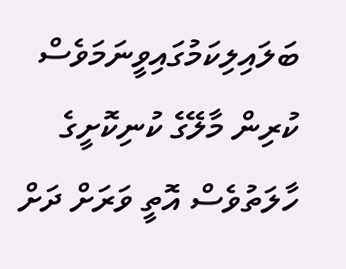ބަލައިލިކަމުގައިވީނަމަވެސް ކުރިން މާލޭގެ ކުނިކޮށީގެ ހާލަތުވެސް އޮތީ ވަރަށް ދަށް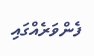ފެންވަރެއްގައި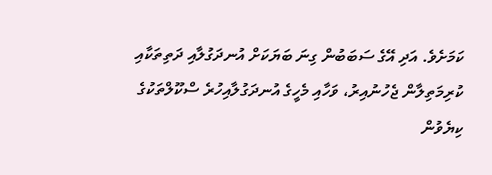ކަމަށެވެ. އަދި އޭގެ ސަބަބުން ގިނަ ބަޔަކަށް އުނދަގުލާއި ދަތިތަކާއި ކުރިމަތިލާން ޖެހުނުއިރު، ވަހާއި މެހީގެ އުނދަގުލާއިހުރެ ސްކޫލްތަކުގެ ކިޔެވުން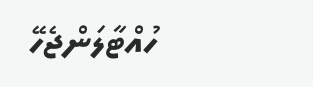ހުއްޓާލަންޖެހޭ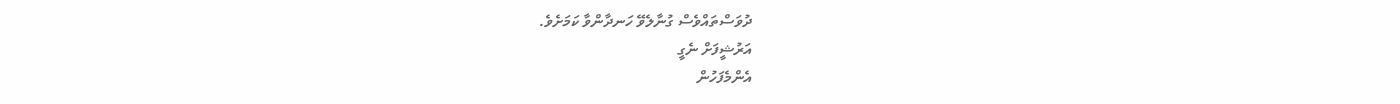ދުވަސްތައްވެސް ގުނާލެވޭ ހަނދާންވާ ކަމަށެވެ.
އަރުޝީފަށް ނެގީ
އެންމެފަހުން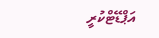އަޕްޑޭޓްކުރީ